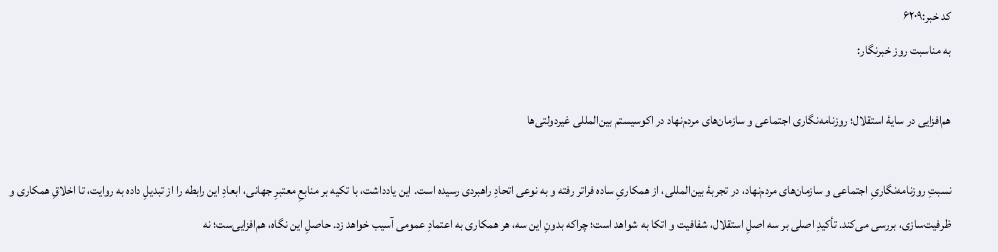کد خبر:۶۲۰۹
به مناسبت روز خبرنگار:

هم‌افزایی در سایهٔ استقلال؛ روزنامه‌نگاری اجتماعی و سازمان‌های مردم‌نهاد در اکوسیستم بین‌المللی غیردولتی‌ها

نسبتِ روزنامه‌نگاریِ اجتماعی و سازمان‌های مردم‌نهاد، در تجربهٔ بین‌المللی، از همکاریِ ساده فراتر رفته و به نوعی اتحادِ راهبردی رسیده است. این یادداشت، با تکیه بر منابعِ معتبرِ جهانی، ابعادِ این رابطه را از تبدیلِ داده به روایت، تا اخلاقِ همکاری و ظرفیت‌سازی، بررسی می‌کند. تأکیدِ اصلی بر سه اصلِ استقلال، شفافیت و اتکا به شواهد است؛ چراکه بدونِ این سه، هر همکاری به اعتمادِ عمومی آسیب خواهد زد. حاصلِ این نگاه، هم‌افزایی‌ست؛ نه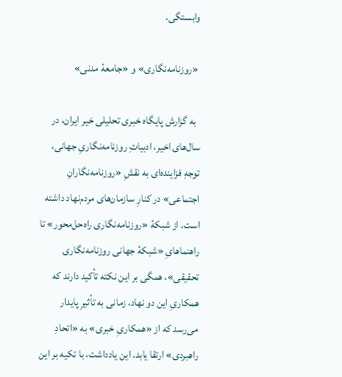وابستگی.

 «روزنامه‌نگاری» و «جامعهٔ مدنی»

  به گزارش پایگاه خبری تحلیلی خیر ایران، در سال‌های اخیر، ادبیاتِ روزنامه‌نگاریِ جهانی، توجهِ فزاینده‌ای به نقشِ «روزنامه‌نگارانِ اجتماعی» در کنارِ سازمان‌های مردم‌نهاد داشته است. از شبکهٔ «روزنامه‌نگاری راه‌حل‌محور» تا راهنماهایِ «شبکهٔ جهانی روزنامه‌نگاری تحقیقی»، همگی بر این نکته تأکید دارند که همکاریِ این دو نهاد، زمانی به تأثیرِ پایدار می‌رسد که از «همکاریِ خبری» به «اتحادِ راهبردی» ارتقا یابد. این یادداشت، با تکیه بر این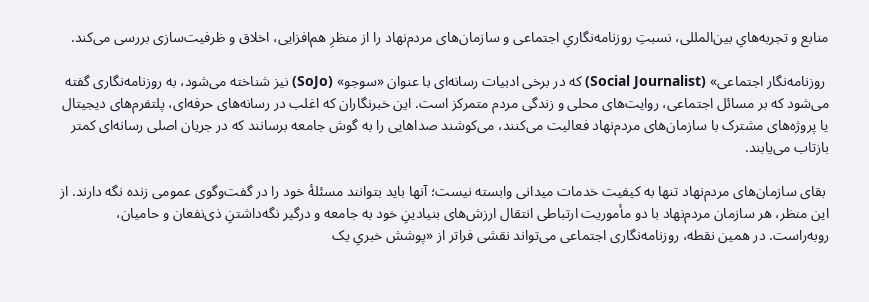منابع و تجربه‌هایِ بین‌المللی، نسبتِ روزنامه‌نگاریِ اجتماعی و سازمان‌های مردم‌نهاد را از منظرِ هم‌افزایی، اخلاق و ظرفیت‌سازی بررسی می‌کند.

 روزنامه‌نگار اجتماعی» (Social Journalist) که در برخی ادبیات رسانه‌ای با عنوان «سوجو» (SoJo) نیز شناخته می‌شود، به روزنامه‌نگاری گفته می‌شود که بر مسائل اجتماعی، روایت‌های محلی و زندگی مردم متمرکز است. این خبرنگاران که اغلب در رسانه‌های حرفه‌ای، پلتفرم‌های دیجیتال یا پروژه‌های مشترک با سازمان‌های مردم‌نهاد فعالیت می‌کنند، می‌کوشند صداهایی را به گوش جامعه برسانند که در جریان اصلی رسانه‌ای کمتر بازتاب می‌یابند.

 بقای سازمان‌های مردم‌نهاد تنها به کیفیت خدمات میدانی وابسته نیست؛ آنها باید بتوانند مسئلهٔ خود را در گفت‌وگوی عمومی زنده نگه دارند. از این منظر، هر سازمان مردم‌نهاد با دو مأموریت ارتباطی انتقال ارزش‌های بنیادینِ خود به جامعه و درگیر نگه‌داشتنِ ذی‌نفعان و حامیان، روبه‌راست. در همین نقطه، روزنامه‌نگاری اجتماعی می‌تواند نقشی فراتر از «پوشش خبریِ یک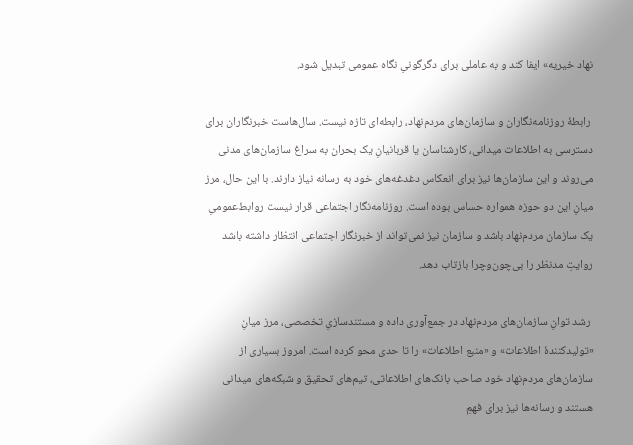نهاد خیریه» ایفا کند و به عاملی برای دگرگونیِ نگاه عمومی تبدیل شود.

 رابطهٔ روزنامه‌نگاران و سازمان‌های مردم‌نهاد، رابطه‌ای تازه نیست. سال‌هاست خبرنگاران برای دسترسی به اطلاعات میدانی، کارشناسان یا قربانیانِ یک بحران به سراغ سازمان‌های مدنی می‌روند و این سازمان‌ها نیز برای انعکاس دغدغه‌های خود به رسانه نیاز دارند. با این حال، مرز میانِ این دو حوزه همواره حساس بوده است. روزنامه‌نگار اجتماعی قرار نیست روابط‌عمومیِ یک سازمان مردم‌نهاد باشد و سازمان نیز نمی‌تواند از خبرنگار اجتماعی انتظار داشته باشد روایتِ مدنظر را بی‌چون‌وچرا بازتاب دهد.

 رشد توانِ سازمان‌های مردم‌نهاد در جمع‌آوری داده و مستندسازیِ تخصصی، مرز میانِ «تولیدکنندهٔ اطلاعات» و «منبع اطلاعات» را تا حدی محو کرده است. امروز بسیاری از سازمان‌های مردم‌نهاد خود صاحب بانک‌های اطلاعاتی، تیم‌های تحقیق و شبکه‌های میدانی هستند و رسانه‌ها نیز برای فهمِ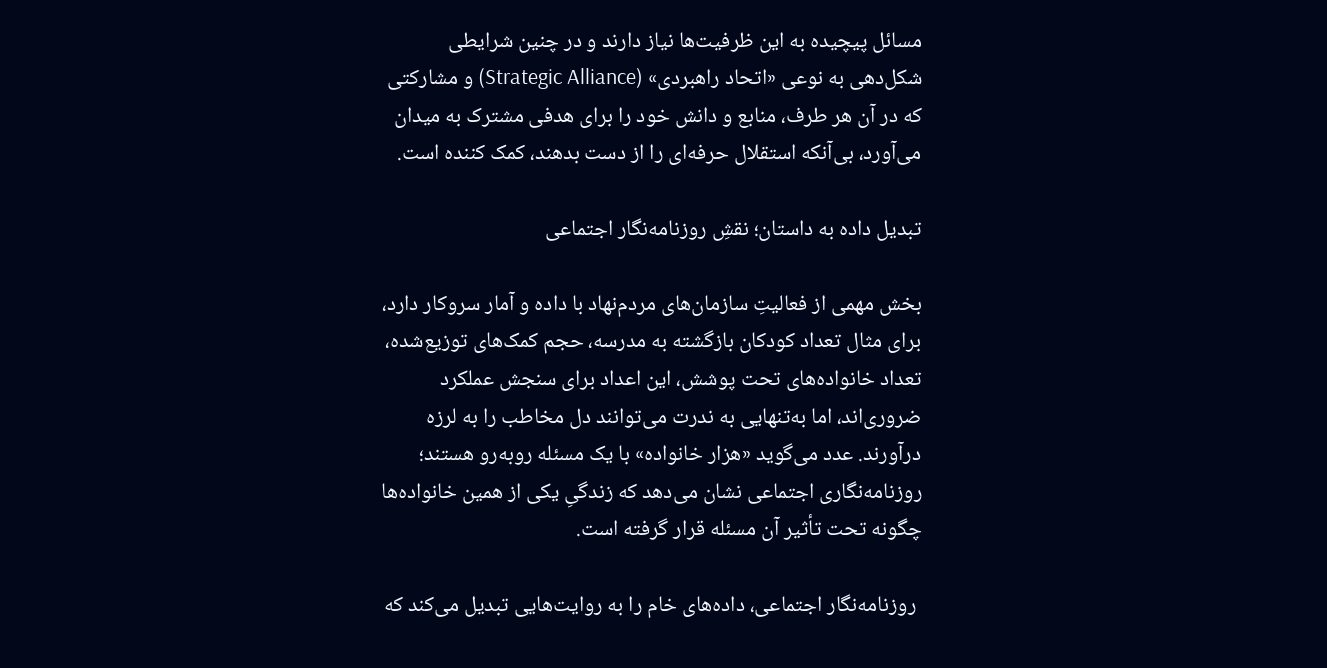مسائل پیچیده به این ظرفیت‌ها نیاز دارند و در چنین شرایطی شکل‌دهی به نوعی «اتحاد راهبردی» (Strategic Alliance) و مشارکتی که در آن هر طرف، منابع و دانش خود را برای هدفی مشترک به میدان می‌آورد، بی‌آنکه استقلال حرفه‌ای‌ را از دست بدهند، کمک کننده است.

تبدیل داده به داستان؛ نقشِ روزنامه‌نگار اجتماعی

بخش مهمی از فعالیتِ سازمان‌های مردم‌نهاد با داده و آمار سروکار دارد، برای مثال تعداد کودکان بازگشته به مدرسه، حجم کمک‌های توزیع‌شده، تعداد خانواده‌های تحت پوشش، این اعداد برای سنجش عملکرد ضروری‌اند، اما به‌تنهایی به ندرت می‌توانند دل مخاطب را به لرزه درآورند. عدد می‌گوید «هزار خانواده» با یک مسئله روبه‌رو هستند؛ روزنامه‌نگاری اجتماعی نشان می‌دهد که زندگیِ یکی از همین خانواده‌ها چگونه تحت تأثیر آن مسئله قرار گرفته است.

 روزنامه‌نگار اجتماعی، داده‌های خام را به روایت‌هایی تبدیل می‌کند که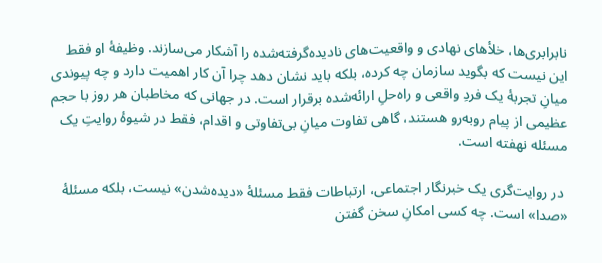نابرابری‌ها، خلأهای نهادی و واقعیت‌های نادیده‌گرفته‌شده را آشکار می‌سازند. وظیفهٔ او فقط این نیست که بگوید سازمان چه کرده، بلکه باید نشان دهد چرا آن کار اهمیت دارد و چه پیوندی میانِ تجربهٔ یک فردِ واقعی و راه‌حلِ ارائه‌شده برقرار است. در جهانی که مخاطبان هر روز با حجم عظیمی از پیام روبه‌رو هستند، گاهی تفاوت میانِ بی‌تفاوتی و اقدام، فقط در شیوهٔ روایتِ یک مسئله نهفته است.

 در روایت‌گری یک خبرنگار اجتماعی، ارتباطات فقط مسئلهٔ «دیده‌شدن» نیست، بلکه مسئلهٔ «صدا» است. چه کسی امکانِ سخن گفتن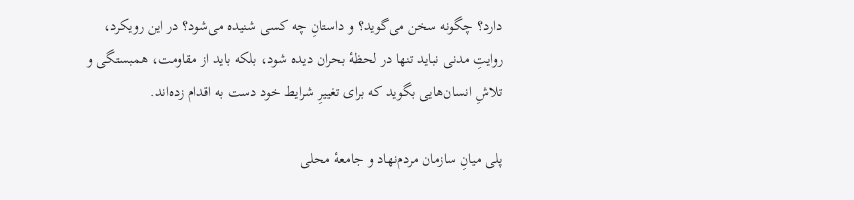دارد؟ چگونه سخن می‌گوید؟ و داستانِ چه کسی شنیده می‌شود؟ در این رویکرد، روایتِ مدنی نباید تنها در لحظهٔ بحران دیده شود، بلکه باید از مقاومت، همبستگی و تلاشِ انسان‌هایی بگوید که برای تغییرِ شرایط خود دست به اقدام زده‌اند.

پلی میانِ سازمان مردم‌نهاد و جامعهٔ محلی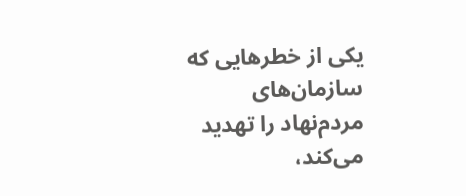یکی از خطرهایی که سازمان‌های مردم‌نهاد را تهدید می‌کند،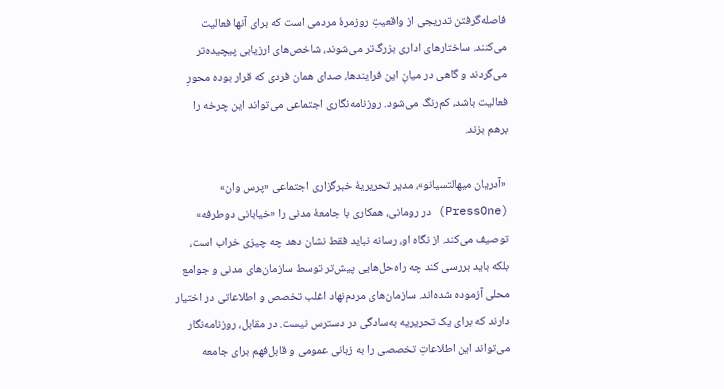فاصله‌گرفتن تدریجی از واقعیتِ روزمرهٔ مردمی است که برای آنها فعالیت می‌کنند. ساختارهای اداری بزرگ‌تر می‌شوند، شاخص‌های ارزیابی پیچیده‌تر می‌گردند و گاهی در میانِ این فرایندها، صدای همان فردی که قرار بوده محورِ فعالیت باشد، کم‌رنگ می‌شود. روزنامه‌نگاری اجتماعی می‌تواند این چرخه را برهم بزند.

 «آدریان میهالتسیانو»، مدیر تحریریهٔ خبرگزاری اجتماعی «پرس وان» (PressOne) در رومانی، همکاری با جامعهٔ مدنی را «خیابانی دوطرفه» توصیف می‌کند. از نگاه او، رسانه نباید فقط نشان دهد چه چیزی خراب است، بلکه باید بررسی کند چه راه‌حل‌هایی پیش‌تر توسط سازمان‌های مدنی و جوامع محلی آزموده شده‌اند. سازمان‌های مردم‌نهاد اغلب تخصص و اطلاعاتی در اختیار دارند که برای یک تحریریه به‌سادگی در دسترس نیست. در مقابل، روزنامه‌نگار می‌تواند این اطلاعاتِ تخصصی را به زبانی عمومی و قابل‌فهم برای جامعه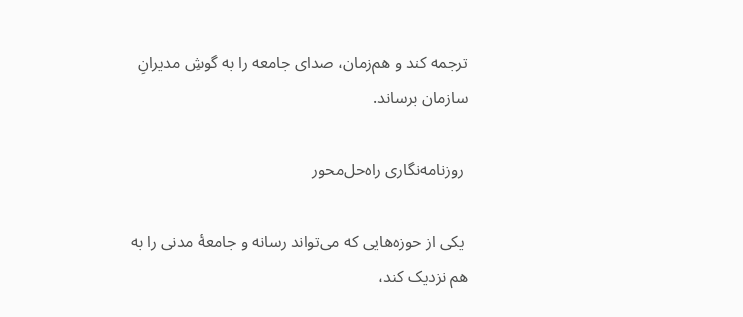ترجمه کند و هم‌زمان، صدای جامعه را به گوشِ مدیرانِ سازمان برساند.

 روزنامه‌نگاری راه‌حل‌محور

 یکی از حوزه‌هایی که می‌تواند رسانه و جامعهٔ مدنی را به هم نزدیک کند،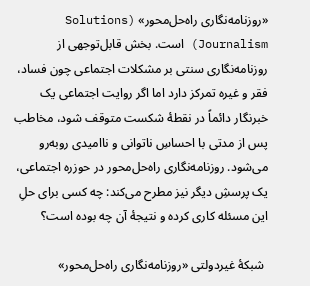«روزنامه‌نگاری راه‌حل‌محور» (Solutions Journalism) است. بخش قابل‌توجهی از روزنامه‌نگاری سنتی بر مشکلات اجتماعی چون فساد، فقر و غیره تمرکز دارد اما اگر روایت اجتماعی یک خبرنگار دائماً در نقطهٔ شکست متوقف شود، مخاطب پس از مدتی با احساسِ ناتوانی و ناامیدی روبه‌رو می‌شود. روزنامه‌نگاری راه‌حل‌محور در حوزره اجتماعی، یک پرسشِ دیگر نیز مطرح می‌کند: چه کسی برای حلِ این مسئله کاری کرده و نتیجهٔ آن چه بوده است؟

 شبکهٔ غیردولتی «روزنامه‌نگاری راه‌حل‌محور»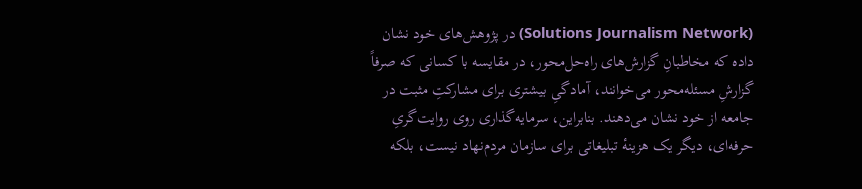(Solutions Journalism Network) در پژوهش‌های خود نشان داده که مخاطبانِ گزارش‌های راه‌حل‌محور، در مقایسه با کسانی که صرفاً گزارشِ مسئله‌محور می‌خوانند، آمادگیِ بیشتری برای مشارکتِ مثبت در جامعه از خود نشان می‌دهند. بنابراین، سرمایه‌گذاری روی روایت‌گریِ حرفه‌ای، دیگر یک هزینهٔ تبلیغاتی برای سازمان مردم‌نهاد نیست، بلکه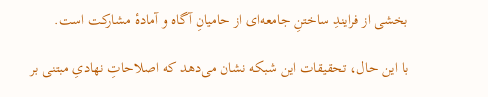بخشی از فرایندِ ساختنِ جامعه‌ای از حامیانِ آگاه و آمادهٔ مشارکت است.

با این حال، تحقیقات این شبکه نشان می‌دهد که اصلاحاتِ نهادیِ مبتنی بر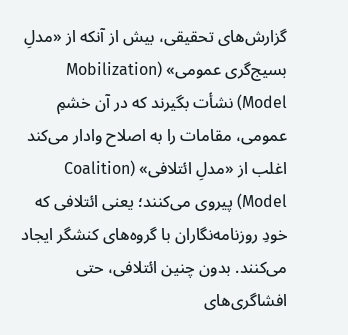گزارش‌های تحقیقی، بیش از آنکه از «مدلِ بسیج‌گری عمومی» (Mobilization Model) نشأت بگیرند که در آن خشمِ عمومی، مقامات را به اصلاح وادار می‌کند اغلب از «مدلِ ائتلافی» (Coalition Model) پیروی می‌کنند؛ یعنی ائتلافی که خودِ روزنامه‌نگاران با گروه‌های کنشگر ایجاد می‌کنند. بدون چنین ائتلافی، حتی افشاگری‌های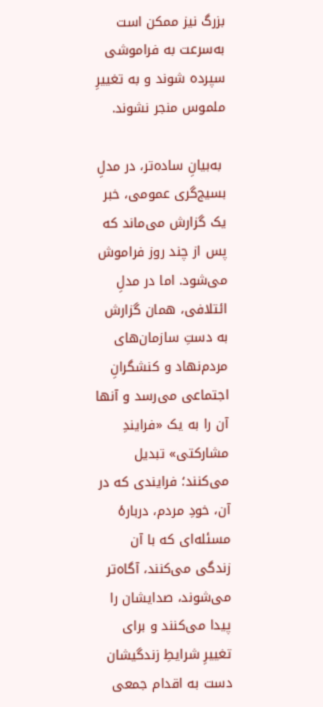بزرگ نیز ممکن است به‌سرعت به فراموشی سپرده شوند و به تغییرِ ملموس منجر نشوند.

 به‌بیانِ ساده‌تر، در مدلِ بسیج‌گری عمومی، خبر یک گزارش می‌ماند که پس از چند روز فراموش می‌شود. اما در مدلِ ائتلافی، همان گزارش به دستِ سازمان‌های مردم‌نهاد و کنشگرانِ اجتماعی می‌رسد و آنها آن را به یک «فرایندِ مشارکتی» تبدیل می‌کنند؛ فرایندی که در آن، خودِ مردم، دربارهٔ مسئله‌ای که با آن زندگی می‌کنند، آگاه‌تر می‌شوند، صدایشان را پیدا می‌کنند و برای تغییرِ شرایطِ زندگیشان دست به اقدام جمعی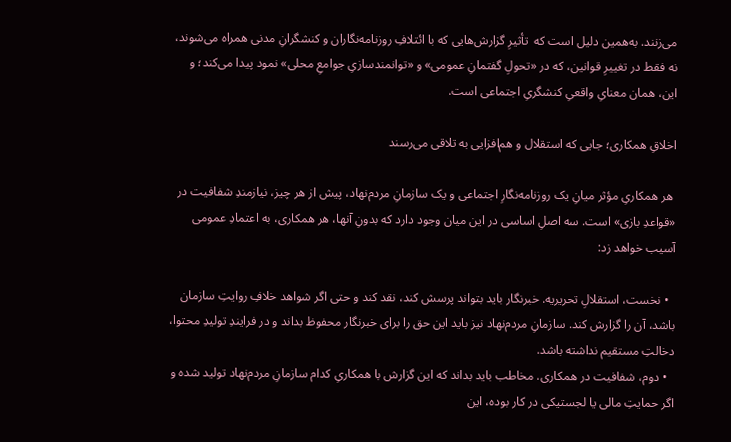می‌زنند. به‌همین دلیل است که  تأثیرِ گزارش‌هایی که با ائتلافِ روزنامه‌نگاران و کنشگرانِ مدنی همراه می‌شوند، نه فقط در تغییرِ قوانین، که در «تحولِ گفتمانِ عمومی» و «توانمندسازیِ جوامعِ محلی» نمود پیدا می‌کند؛ و این، همان معنایِ واقعیِ کنشگریِ اجتماعی است.

اخلاقِ همکاری؛ جایی که استقلال و هم‌افزایی به تلاقی می‌رسند

 هر همکاریِ مؤثر میانِ یک روزنامه‌نگارِ اجتماعی و یک سازمانِ مردم‌نهاد، پیش از هر چیز، نیازمندِ شفافیت در «قواعدِ بازی» است. سه اصلِ اساسی در این میان وجود دارد که بدونِ آنها، هر همکاری، به اعتمادِ عمومی آسیب خواهد زد:

  • نخست، استقلالِ تحریریه. خبرنگار باید بتواند پرسش کند، نقد کند و حتی اگر شواهد خلافِ روایتِ سازمان باشد، آن را گزارش کند. سازمانِ مردم‌نهاد نیز باید این حق را برای خبرنگار محفوظ بداند و در فرایندِ تولیدِ محتوا، دخالتِ مستقیم نداشته باشد.
  • دوم، شفافیت در همکاری. مخاطب باید بداند که این گزارش با همکاریِ کدام سازمانِ مردم‌نهاد تولید شده و اگر حمایتِ مالی یا لجستیکی در کار بوده، این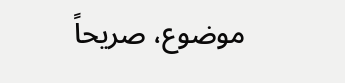موضوع، صریحاً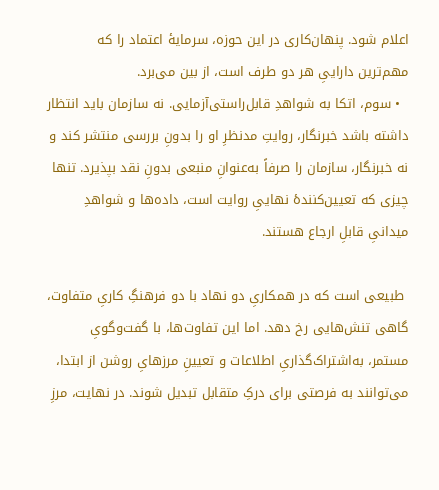اعلام شود. پنهان‌کاری در این حوزه، سرمایهٔ اعتماد را که مهم‌ترین داراییِ هر دو طرف است، از بین می‌برد.
  • سوم، اتکا به شواهدِ قابل‌راستی‌آزمایی. نه سازمان باید انتظار داشته باشد خبرنگار، روایتِ مدنظرِ او را بدونِ بررسی منتشر کند و نه خبرنگار، سازمان را صرفاً به‌عنوانِ منبعی بدونِ نقد بپذیرد. تنها چیزی که تعیین‌کنندهٔ نهاییِ روایت است، داده‌ها و شواهدِ میدانیِ قابلِ ارجاع هستند.

 طبیعی است که در همکاریِ دو نهاد با دو فرهنگِ کاریِ متفاوت، گاهی تنش‌هایی رخ دهد. اما این تفاوت‌ها، با گفت‌وگویِ مستمر، به‌اشتراک‌گذاریِ اطلاعات و تعیینِ مرزهایِ روشن از ابتدا، می‌توانند به فرصتی برای درکِ متقابل تبدیل شوند. در نهایت، مرزِ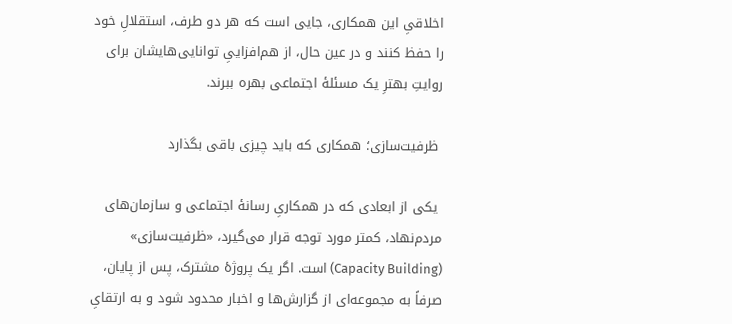اخلاقیِ این همکاری، جایی است که هر دو طرف، استقلالِ خود را حفظ کنند و در عین حال، از هم‌افزاییِ توانایی‌هایشان برای روایتِ بهترِ یک مسئلهٔ اجتماعی بهره ببرند.

 ظرفیت‌سازی؛ همکاری که باید چیزی باقی بگذارد

 یکی از ابعادی که در همکاریِ رسانهٔ اجتماعی و سازمان‌های مردم‌نهاد، کمتر مورد توجه قرار می‌گیرد، «ظرفیت‌سازی» (Capacity Building) است. اگر یک پروژهٔ مشترک، پس از پایان، صرفاً به مجموعه‌ای از گزارش‌ها و اخبار محدود شود و به ارتقایِ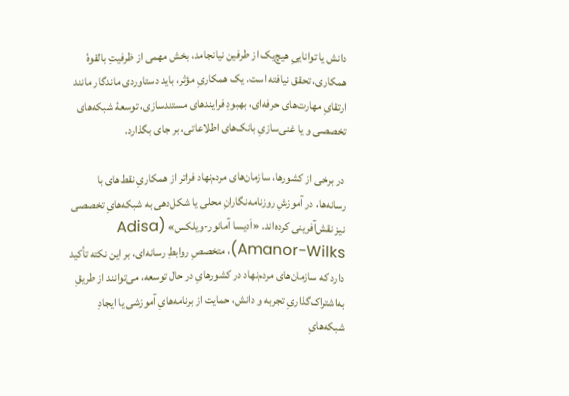دانش یا تواناییِ هیچ‌یک از طرفین نیانجامد، بخش مهمی از ظرفیتِ بالقوهٔ همکاری، تحقق نیافته است. یک همکاریِ مؤثر، باید دستاوردی ماندگار مانند ارتقایِ مهارت‌های حرفه‌ای، بهبودِ فرایندهای مستندسازی، توسعۀ شبکه‌های تخصصی و یا غنی‌سازیِ بانک‌های اطلاعاتی، بر جای بگذارد.

 در برخی از کشورها، سازمان‌های مردم‌نهاد فراتر از همکاریِ نقط‌های با رسانه‌ها، در آموزشِ روزنامه‌نگارانِ محلی یا شکل‌دهی به شبکه‌هایِ تخصصی نیز نقش‌آفرینی کرده‌اند. «اَدیسا آمانور-ویلکس» (Adisa Amanor-Wilks)، متخصصِ روابطِ رسانه‌ای، بر این نکته تأکید دارد که سازمان‌های مردم‌نهاد در کشورهایِ در حال توسعه، می‌توانند از طریقِ به‌اشتراک‌گذاریِ تجربه و دانش، حمایت از برنامه‌هایِ آموزشی یا ایجادِ شبکه‌هایِ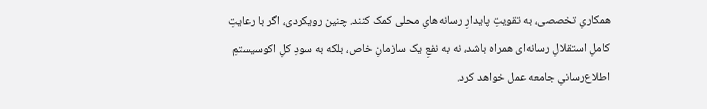همکاریِ تخصصی، به تقویتِ پایدارِ رسانه‌هایِ محلی کمک کنند. چنین رویکردی، اگر با رعایتِ کاملِ استقلالِ رسانه‌ای همراه باشد، نه به نفعِ یک سازمانِ خاص، بلکه به سودِ کلِ اکوسیستمِ اطلاع‌رسانیِ جامعه عمل خواهد کرد.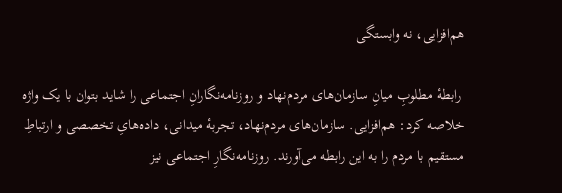هم‌افزایی، نه وابستگی

 رابطهٔ مطلوبِ میانِ سازمان‌های مردم‌نهاد و روزنامه‌نگارانِ اجتماعی را شاید بتوان با یک واژه خلاصه کرد: هم‌افزایی. سازمان‌های مردم‌نهاد، تجربهٔ میدانی، داده‌هایِ تخصصی و ارتباطِ مستقیم با مردم را به این رابطه می‌آورند. روزنامه‌نگارِ اجتماعی نیز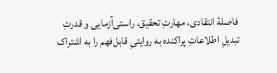فاصلهٔ انتقادی، مهارتِ تحقیق، راستی‌آزمایی و قدرتِ تبدیلِ اطلاعاتِ پراکنده به روایتیِ قابل‌فهم را به اشتراک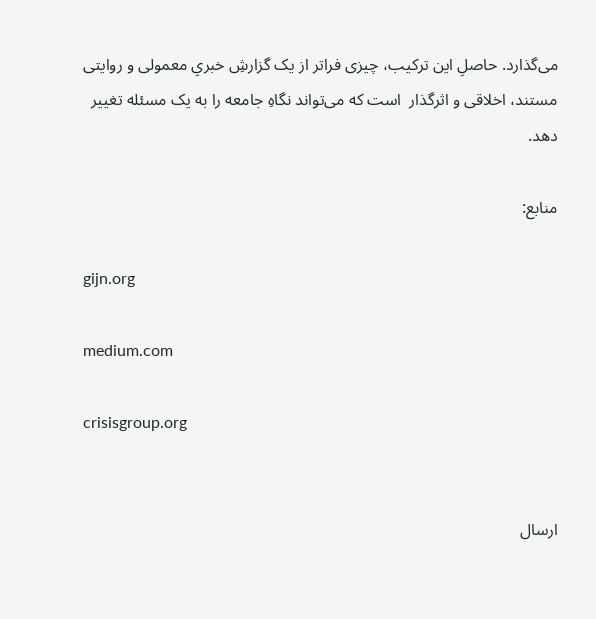می‌گذارد. حاصلِ این ترکیب، چیزی فراتر از یک گزارشِ خبریِ معمولی و روایتی مستند، اخلاقی و اثرگذار  است که می‌تواند نگاهِ جامعه را به یک مسئله تغییر دهد.

منابع:

gijn.org

medium.com

crisisgroup.org


ارسال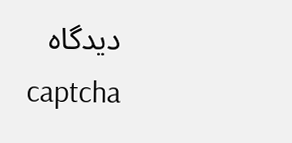دیدگاه
captcha